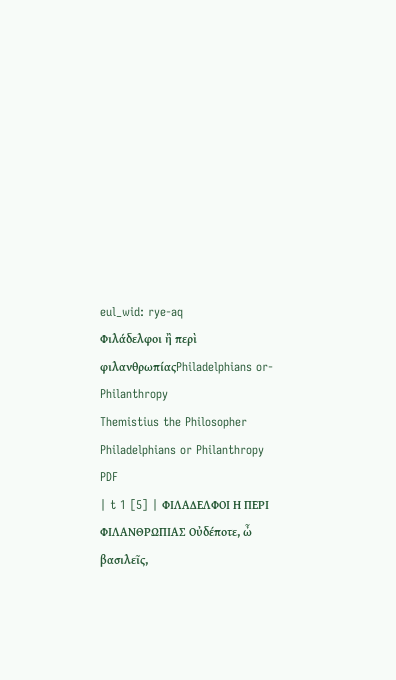eul_wid: rye-aq
Φιλάδελφοι ἢ περὶ φιλανθρωπίαςPhiladelphians or-Philanthropy
Themistius the Philosopher Philadelphians or Philanthropy PDF
| t 1 [5] | ΦΙΛΑΔΕΛΦΟΙ Η ΠΕΡΙ ΦΙΛΑΝΘΡΩΠΙΑΣ Οὐδέποτε, ὦ βασιλεῖς,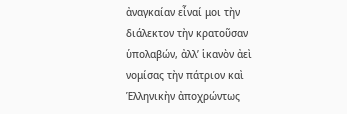ἀναγκαίαν εἶναί μοι τὴν διάλεκτον τὴν κρατοῦσαν ὑπολαβών, ἀλλ’ ἱκανὸν ἀεὶ νομίσας τὴν πάτριον καὶ Ἑλληνικὴν ἀποχρώντως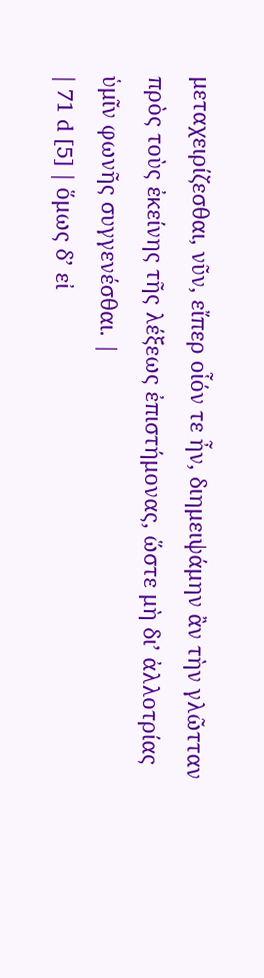μεταχειρίζεσθαι, νῦν, εἴπερ οἷόν τε ἦν, διημειψάμην ἂν τὴν γλῶτταν πρὸς τοὺς ἐκείνης τῆς λέξεως ἐπιστήμονας, ὥστε μὴ δι’ ἀλλοτρίας ὑμῖν φωνῆς συγγενέσθαι. |
| 71 d [5] | ὅμως δ’ εἰ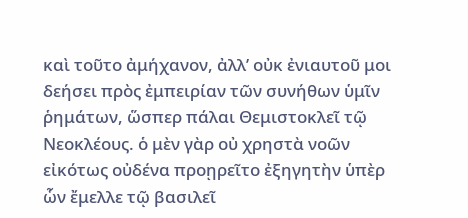καὶ τοῦτο ἀμήχανον, ἀλλ’ οὐκ ἐνιαυτοῦ μοι δεήσει πρὸς ἐμπειρίαν τῶν συνήθων ὑμῖν ῥημάτων, ὥσπερ πάλαι Θεμιστοκλεῖ τῷ Νεοκλέους. ὁ μὲν γὰρ οὐ χρηστὰ νοῶν εἰκότως οὐδένα προῃρεῖτο ἐξηγητὴν ὑπὲρ ὧν ἔμελλε τῷ βασιλεῖ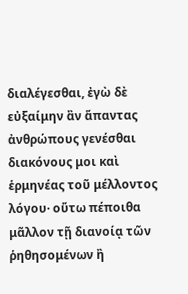διαλέγεσθαι, ἐγὼ δὲ εὐξαίμην ἂν ἅπαντας ἀνθρώπους γενέσθαι διακόνους μοι καὶ ἑρμηνέας τοῦ μέλλοντος λόγου· οὕτω πέποιθα μᾶλλον τῇ διανοίᾳ τῶν ῥηθησομένων ἢ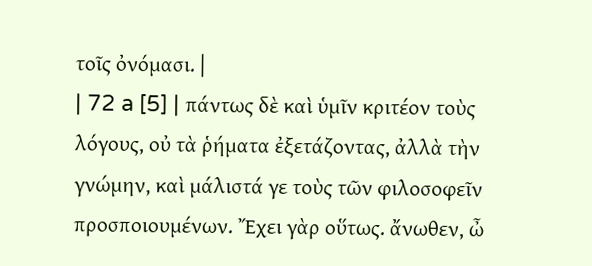τοῖς ὀνόμασι. |
| 72 a [5] | πάντως δὲ καὶ ὑμῖν κριτέον τοὺς λόγους, οὐ τὰ ῥήματα ἐξετάζοντας, ἀλλὰ τὴν γνώμην, καὶ μάλιστά γε τοὺς τῶν φιλοσοφεῖν προσποιουμένων. Ἔχει γὰρ οὕτως. ἄνωθεν, ὦ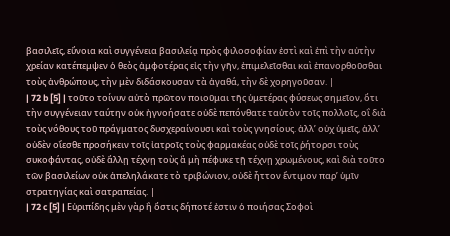βασιλεῖς, εὔνοια καὶ συγγένεια βασιλείᾳ πρὸς φιλοσοφίαν ἐστὶ καὶ ἐπὶ τὴν αὐτὴν χρείαν κατέπεμψεν ὁ θεὸς ἀμφοτέρας εἰς τὴν γῆν, ἐπιμελεῖσθαι καὶ ἐπανορθοῦσθαι τοὺς ἀνθρώπους, τὴν μὲν διδάσκουσαν τὰ ἀγαθά, τὴν δὲ χορηγοῦσαν. |
| 72 b [5] | τοῦτο τοίνυν αὐτὸ πρῶτον ποιοῦμαι τῆς ὑμετέρας φύσεως σημεῖον, ὅτι τὴν συγγένειαν ταύτην οὐκ ἠγνοήσατε οὐδὲ πεπόνθατε ταὐτὸν τοῖς πολλοῖς, οἳ διὰ τοὺς νόθους τοῦ πράγματος δυσχεραίνουσι καὶ τοὺς γνησίους. ἀλλ’ οὐχ ὑμεῖς, ἀλλ’ οὐδὲν οἴεσθε προσήκειν τοῖς ἰατροῖς τοὺς φαρμακέας οὐδὲ τοῖς ῥήτορσι τοὺς συκοφάντας, οὐδὲ ἄλλῃ τέχνῃ τοὺς ἃ μὴ πέφυκε τῇ τέχνῃ χρωμένους, καὶ διὰ τοῦτο τῶν βασιλείων οὐκ ἀπεληλάκατε τὸ τριβώνιον, οὐδὲ ἧττον ἔντιμον παρ’ ὑμῖν στρατηγίας καὶ σατραπείας. |
| 72 c [5] | Εὐριπίδης μὲν γὰρ ἢ ὅστις δήποτέ ἐστιν ὁ ποιήσας Σοφοὶ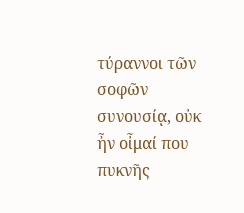τύραννοι τῶν σοφῶν συνουσίᾳ, οὐκ ἦν οἶμαί που πυκνῆς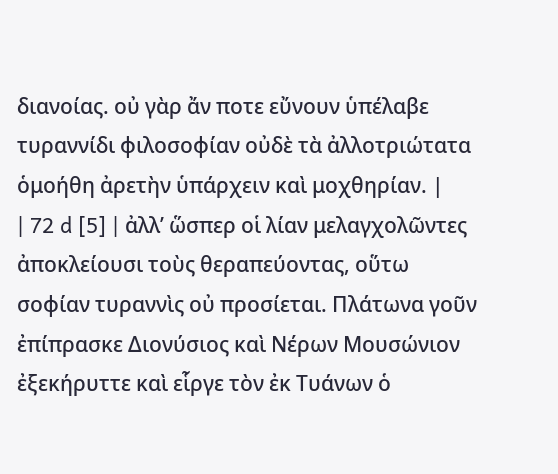διανοίας. οὐ γὰρ ἄν ποτε εὔνουν ὑπέλαβε τυραννίδι φιλοσοφίαν οὐδὲ τὰ ἀλλοτριώτατα ὁμοήθη ἀρετὴν ὑπάρχειν καὶ μοχθηρίαν. |
| 72 d [5] | ἀλλ’ ὥσπερ οἱ λίαν μελαγχολῶντες ἀποκλείουσι τοὺς θεραπεύοντας, οὕτω σοφίαν τυραννὶς οὐ προσίεται. Πλάτωνα γοῦν ἐπίπρασκε Διονύσιος καὶ Νέρων Μουσώνιον ἐξεκήρυττε καὶ εἷργε τὸν ἐκ Τυάνων ὁ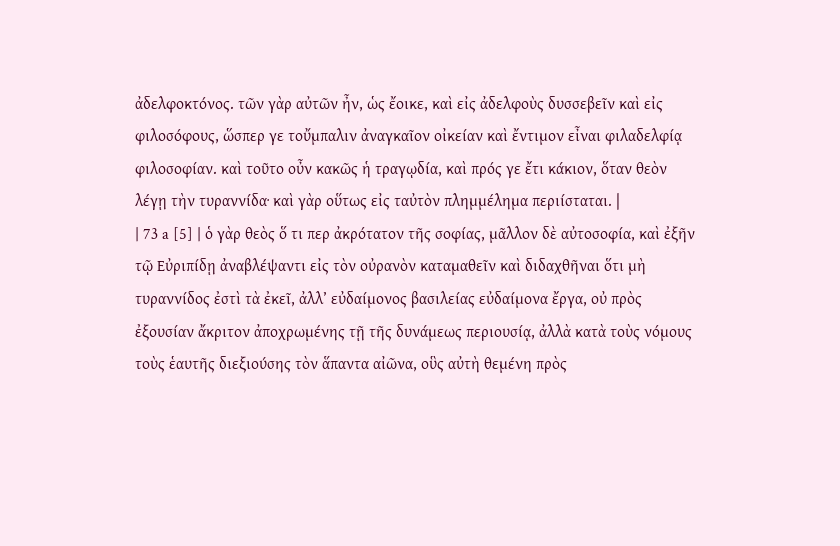ἀδελφοκτόνος. τῶν γὰρ αὐτῶν ἦν, ὡς ἔοικε, καὶ εἰς ἀδελφοὺς δυσσεβεῖν καὶ εἰς φιλοσόφους, ὥσπερ γε τοὔμπαλιν ἀναγκαῖον οἰκείαν καὶ ἔντιμον εἶναι φιλαδελφίᾳ φιλοσοφίαν. καὶ τοῦτο οὖν κακῶς ἡ τραγῳδία, καὶ πρός γε ἔτι κάκιον, ὅταν θεὸν λέγῃ τὴν τυραννίδα· καὶ γὰρ οὕτως εἰς ταὐτὸν πλημμέλημα περιίσταται. |
| 73 a [5] | ὁ γὰρ θεὸς ὅ τι περ ἀκρότατον τῆς σοφίας, μᾶλλον δὲ αὐτοσοφία, καὶ ἐξῆν τῷ Εὐριπίδῃ ἀναβλέψαντι εἰς τὸν οὐρανὸν καταμαθεῖν καὶ διδαχθῆναι ὅτι μὴ τυραννίδος ἐστὶ τὰ ἐκεῖ, ἀλλ’ εὐδαίμονος βασιλείας εὐδαίμονα ἔργα, οὐ πρὸς ἐξουσίαν ἄκριτον ἀποχρωμένης τῇ τῆς δυνάμεως περιουσίᾳ, ἀλλὰ κατὰ τοὺς νόμους τοὺς ἑαυτῆς διεξιούσης τὸν ἅπαντα αἰῶνα, οὓς αὐτὴ θεμένη πρὸς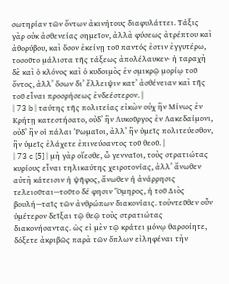σωτηρίαν τῶν ὄντων ἀκινήτους διαφυλάττει. Τάξις γὰρ οὐκ ἀσθενείας σημεῖον, ἀλλὰ φύσεως ἀτρέπτου καὶ ἀθορύβου, καὶ ὅσον ἐκείνῃ τοῦ παντός ἐστιν ἐγγυτέρω, τοσοῦτο μάλιστα τῆς τάξεως ἀπολέλαυκεν· ἡ ταραχὴ δὲ καὶ ὁ κλόνος καὶ ὁ κυδοιμὸς ἐν σμικρῷ μορίῳ τοῦ ὄντος, ἀλλ’ ὅσων δι’ ἔλλειψιν κατ’ ἀσθένειαν καὶ τῆς τοῦ εἶναι προσρήσεως ἐνδεέστερον. |
| 73 b | ταύτης τῆς πολιτείας εἰκὼν οὐχ ἣν Μίνως ἐν Κρήτῃ κατεστήσατο, οὐδ’ ἣν Λυκοῦργος ἐν Λακεδαίμονι, οὐδ’ ἣν οἱ πάλαι Ῥωμαῖοι, ἀλλ’ ἣν ὑμεῖς πολιτεύεσθον, ἣν ὑμεῖς ἐλάχετε ἐπινεύσαντος τοῦ θεοῦ. |
| 73 c [5] | μὴ γὰρ οἴεσθε, ὦ γενναῖοι, τοὺς στρατιώτας κυρίους εἶναι τηλικαύτης χειροτονίας, ἀλλ’ ἄνωθεν αὐτὴ κάτεισιν ἡ ψῆφος, ἄνωθεν ἡ ἀνάρρησις τελειοῦται—τοῦτο δέ φησιν Ὅμηρος, ἡ τοῦ Διὸς βουλή—ταῖς τῶν ἀνθρώπων διακονίαις. τοὐντεῦθεν οὖν ὑμέτερον δεῖξαι τῷ θεῷ τοὺς στρατιώτας διακονήσαντας. ὡς εἰ μὲν τῷ κράτει μόνῳ θαρσοίητε, δόξετε ἀκριβῶς παρὰ τῶν ὅπλων εἰληφέναι τὴν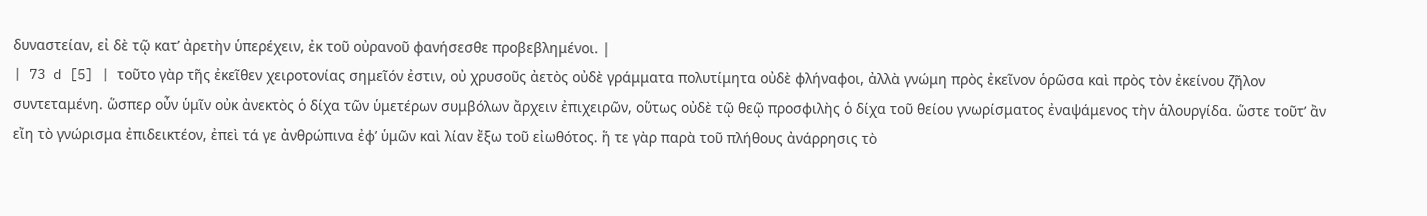δυναστείαν, εἰ δὲ τῷ κατ’ ἀρετὴν ὑπερέχειν, ἐκ τοῦ οὐρανοῦ φανήσεσθε προβεβλημένοι. |
| 73 d [5] | τοῦτο γὰρ τῆς ἐκεῖθεν χειροτονίας σημεῖόν ἐστιν, οὐ χρυσοῦς ἀετὸς οὐδὲ γράμματα πολυτίμητα οὐδὲ φλήναφοι, ἀλλὰ γνώμη πρὸς ἐκεῖνον ὁρῶσα καὶ πρὸς τὸν ἐκείνου ζῆλον συντεταμένη. ὥσπερ οὖν ὑμῖν οὐκ ἀνεκτὸς ὁ δίχα τῶν ὑμετέρων συμβόλων ἄρχειν ἐπιχειρῶν, οὕτως οὐδὲ τῷ θεῷ προσφιλὴς ὁ δίχα τοῦ θείου γνωρίσματος ἐναψάμενος τὴν ἁλουργίδα. ὥστε τοῦτ’ ἂν εἴη τὸ γνώρισμα ἐπιδεικτέον, ἐπεὶ τά γε ἀνθρώπινα ἐφ’ ὑμῶν καὶ λίαν ἔξω τοῦ εἰωθότος. ἥ τε γὰρ παρὰ τοῦ πλήθους ἀνάρρησις τὸ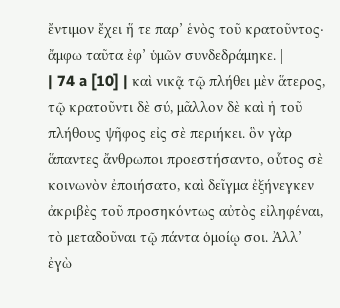ἔντιμον ἔχει ἥ τε παρ’ ἑνὸς τοῦ κρατοῦντος· ἄμφω ταῦτα ἐφ’ ὑμῶν συνδεδράμηκε. |
| 74 a [10] | καὶ νικᾷ τῷ πλήθει μὲν ἅτερος, τῷ κρατοῦντι δὲ σύ, μᾶλλον δὲ καὶ ἡ τοῦ πλήθους ψῆφος εἰς σὲ περιήκει. ὃν γὰρ ἅπαντες ἄνθρωποι προεστήσαντο, οὗτος σὲ κοινωνὸν ἐποιήσατο, καὶ δεῖγμα ἐξήνεγκεν ἀκριβὲς τοῦ προσηκόντως αὐτὸς εἰληφέναι, τὸ μεταδοῦναι τῷ πάντα ὁμοίῳ σοι. Ἀλλ’ ἐγὼ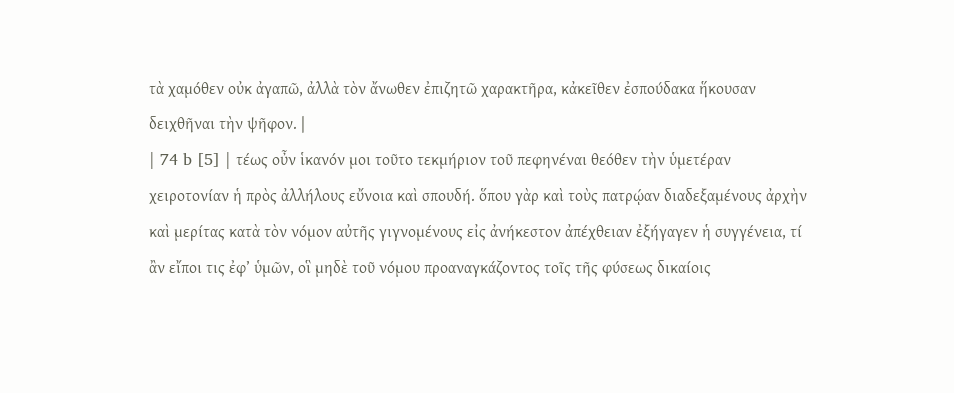τὰ χαμόθεν οὐκ ἀγαπῶ, ἀλλὰ τὸν ἄνωθεν ἐπιζητῶ χαρακτῆρα, κἀκεῖθεν ἐσπούδακα ἥκουσαν δειχθῆναι τὴν ψῆφον. |
| 74 b [5] | τέως οὖν ἱκανόν μοι τοῦτο τεκμήριον τοῦ πεφηνέναι θεόθεν τὴν ὑμετέραν χειροτονίαν ἡ πρὸς ἀλλήλους εὔνοια καὶ σπουδή. ὅπου γὰρ καὶ τοὺς πατρῴαν διαδεξαμένους ἀρχὴν καὶ μερίτας κατὰ τὸν νόμον αὐτῆς γιγνομένους εἰς ἀνήκεστον ἀπέχθειαν ἐξήγαγεν ἡ συγγένεια, τί ἂν εἴποι τις ἐφ’ ὑμῶν, οἳ μηδὲ τοῦ νόμου προαναγκάζοντος τοῖς τῆς φύσεως δικαίοις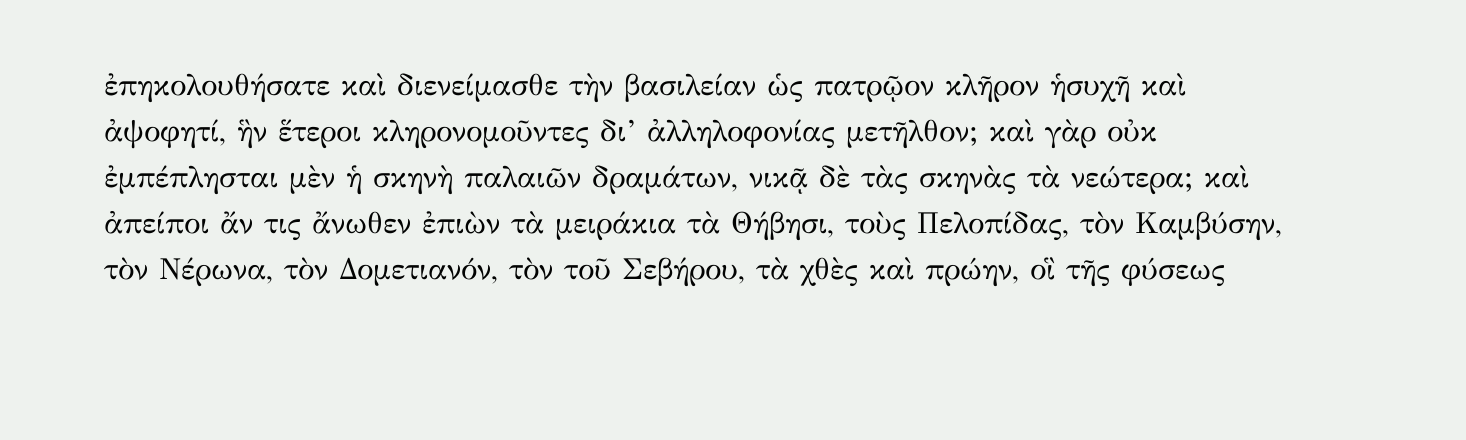ἐπηκολουθήσατε καὶ διενείμασθε τὴν βασιλείαν ὡς πατρῷον κλῆρον ἡσυχῆ καὶ ἀψοφητί, ἣν ἕτεροι κληρονομοῦντες δι’ ἀλληλοφονίας μετῆλθον; καὶ γὰρ οὐκ ἐμπέπλησται μὲν ἡ σκηνὴ παλαιῶν δραμάτων, νικᾷ δὲ τὰς σκηνὰς τὰ νεώτερα; καὶ ἀπείποι ἄν τις ἄνωθεν ἐπιὼν τὰ μειράκια τὰ Θήβησι, τοὺς Πελοπίδας, τὸν Καμβύσην, τὸν Νέρωνα, τὸν Δομετιανόν, τὸν τοῦ Σεβήρου, τὰ χθὲς καὶ πρώην, οἳ τῆς φύσεως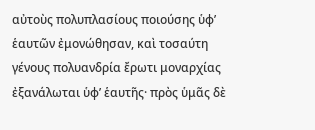αὐτοὺς πολυπλασίους ποιούσης ὑφ’ ἑαυτῶν ἐμονώθησαν, καὶ τοσαύτη γένους πολυανδρία ἔρωτι μοναρχίας ἐξανάλωται ὑφ’ ἑαυτῆς· πρὸς ὑμᾶς δὲ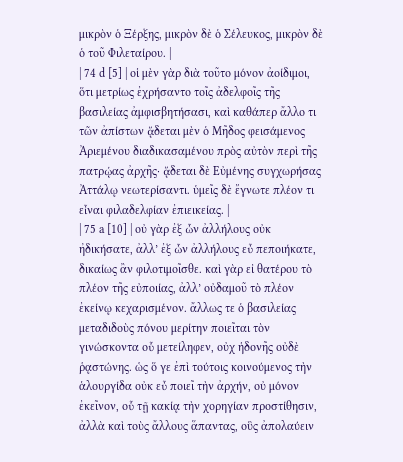μικρὸν ὁ Ξέρξης, μικρὸν δὲ ὁ Σέλευκος, μικρὸν δὲ ὁ τοῦ Φιλεταίρου. |
| 74 d [5] | οἱ μὲν γὰρ διὰ τοῦτο μόνον ἀοίδιμοι, ὅτι μετρίως ἐχρήσαντο τοῖς ἀδελφοῖς τῆς βασιλείας ἀμφισβητήσασι, καὶ καθάπερ ἄλλο τι τῶν ἀπίστων ᾄδεται μὲν ὁ Μῆδος φεισάμενος Ἀριεμένου διαδικασαμένου πρὸς αὐτὸν περὶ τῆς πατρῴας ἀρχῆς· ᾄδεται δὲ Εὐμένης συγχωρήσας Ἀττάλῳ νεωτερίσαντι. ὑμεῖς δὲ ἔγνωτε πλέον τι εἶναι φιλαδελφίαν ἐπιεικείας. |
| 75 a [10] | οὐ γὰρ ἐξ ὧν ἀλλήλους οὐκ ἠδικήσατε, ἀλλ’ ἐξ ὧν ἀλλήλους εὖ πεποιήκατε, δικαίως ἂν φιλοτιμοῖσθε. καὶ γὰρ εἰ θατέρου τὸ πλέον τῆς εὐποιίας, ἀλλ’ οὐδαμοῦ τὸ πλέον ἐκείνῳ κεχαρισμένον. ἄλλως τε ὁ βασιλείας μεταδιδοὺς πόνου μερίτην ποιεῖται τὸν γινώσκοντα οὗ μετείληφεν, οὐχ ἡδονῆς οὐδὲ ῥᾳστώνης. ὡς ὅ γε ἐπὶ τούτοις κοινούμενος τὴν ἁλουργίδα οὐκ εὖ ποιεῖ τὴν ἀρχήν, οὐ μόνον ἐκεῖνον, οὗ τῇ κακίᾳ τὴν χορηγίαν προστίθησιν, ἀλλὰ καὶ τοὺς ἄλλους ἅπαντας, οὓς ἀπολαύειν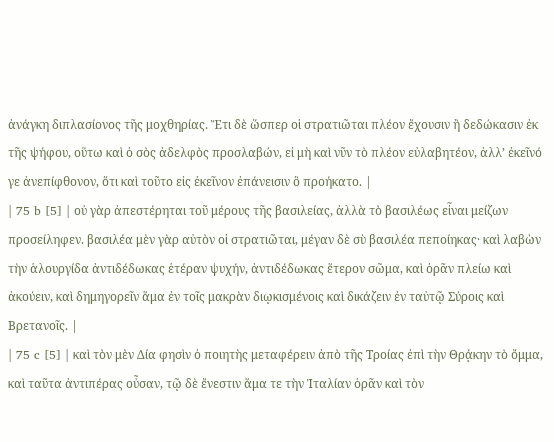ἀνάγκη διπλασίονος τῆς μοχθηρίας. Ἔτι δὲ ὥσπερ οἱ στρατιῶται πλέον ἔχουσιν ἢ δεδώκασιν ἐκ τῆς ψήφου, οὕτω καὶ ὁ σὸς ἀδελφὸς προσλαβών, εἰ μὴ καὶ νῦν τὸ πλέον εὐλαβητέον, ἀλλ’ ἐκεῖνό γε ἀνεπίφθονον, ὅτι καὶ τοῦτο εἰς ἐκεῖνον ἐπάνεισιν ὃ προήκατο. |
| 75 b [5] | οὐ γὰρ ἀπεστέρηται τοῦ μέρους τῆς βασιλείας, ἀλλὰ τὸ βασιλέως εἶναι μείζων προσείληφεν. βασιλέα μὲν γὰρ αὐτὸν οἱ στρατιῶται, μέγαν δὲ σὺ βασιλέα πεποίηκας· καὶ λαβὼν τὴν ἁλουργίδα ἀντιδέδωκας ἑτέραν ψυχήν, ἀντιδέδωκας ἕτερον σῶμα, καὶ ὁρᾶν πλείω καὶ ἀκούειν, καὶ δημηγορεῖν ἅμα ἐν τοῖς μακρὰν διῳκισμένοις καὶ δικάζειν ἐν ταὐτῷ Σύροις καὶ Βρετανοῖς. |
| 75 c [5] | καὶ τὸν μὲν Δία φησὶν ὁ ποιητὴς μεταφέρειν ἀπὸ τῆς Τροίας ἐπὶ τὴν Θρᾴκην τὸ ὄμμα, καὶ ταῦτα ἀντιπέρας οὖσαν, τῷ δὲ ἔνεστιν ἅμα τε τὴν Ἰταλίαν ὁρᾶν καὶ τὸν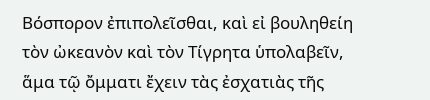Βόσπορον ἐπιπολεῖσθαι, καὶ εἰ βουληθείη τὸν ὠκεανὸν καὶ τὸν Τίγρητα ὑπολαβεῖν, ἅμα τῷ ὄμματι ἔχειν τὰς ἐσχατιὰς τῆς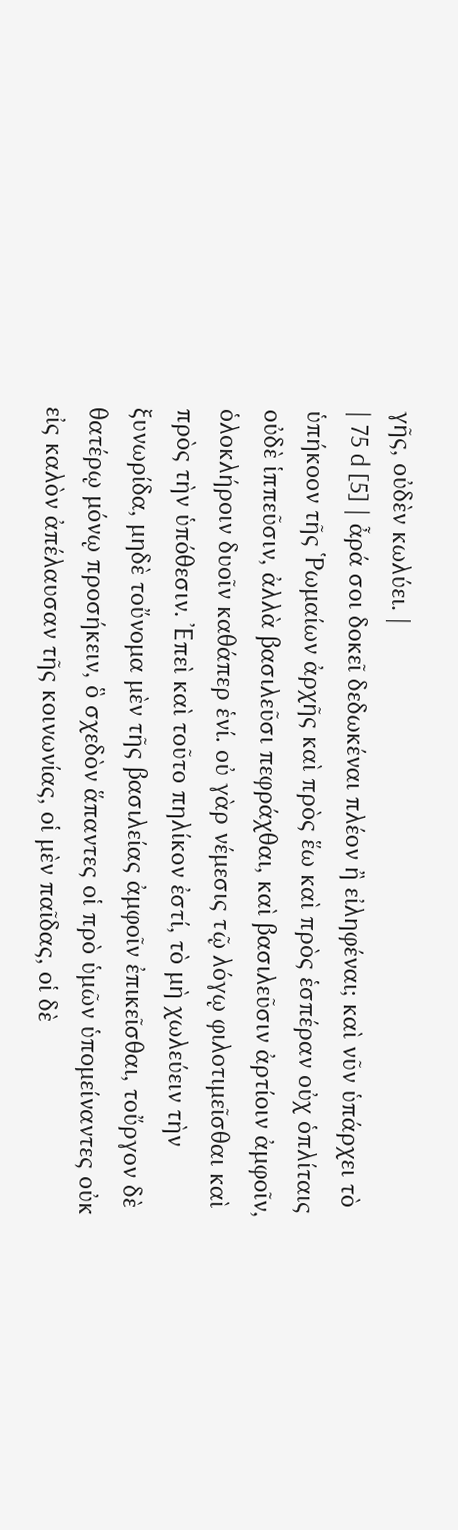γῆς, οὐδὲν κωλύει. |
| 75 d [5] | ἆρά σοι δοκεῖ δεδωκέναι πλέον ἢ εἰληφέναι; καὶ νῦν ὑπάρχει τὸ ὑπήκοον τῆς Ῥωμαίων ἀρχῆς καὶ πρὸς ἕω καὶ πρὸς ἑσπέραν οὐχ ὁπλίταις οὐδὲ ἱππεῦσιν, ἀλλὰ βασιλεῦσι πεφράχθαι, καὶ βασιλεῦσιν ἀρτίοιν ἀμφοῖν, ὁλοκλήροιν δυοῖν καθάπερ ἑνί. οὐ γὰρ νέμεσις τῷ λόγῳ φιλοτιμεῖσθαι καὶ πρὸς τὴν ὑπόθεσιν. Ἐπεὶ καὶ τοῦτο πηλίκον ἐστί, τὸ μὴ χωλεύειν τὴν ξυνωρίδα, μηδὲ τοὔνομα μὲν τῆς βασιλείας ἀμφοῖν ἐπικεῖσθαι, τοὔργον δὲ θατέρῳ μόνῳ προσήκειν, ὃ σχεδὸν ἅπαντες οἱ πρὸ ὑμῶν ὑπομείναντες οὐκ εἰς καλὸν ἀπέλαυσαν τῆς κοινωνίας, οἱ μὲν παῖδας, οἱ δὲ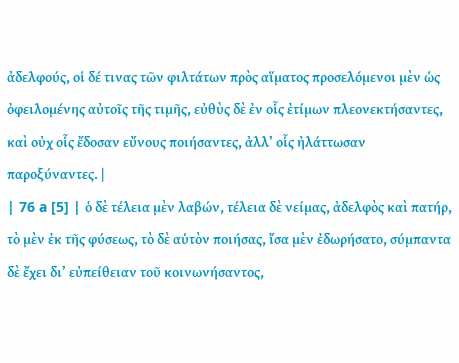ἀδελφούς, οἱ δέ τινας τῶν φιλτάτων πρὸς αἵματος προσελόμενοι μὲν ὡς ὀφειλομένης αὐτοῖς τῆς τιμῆς, εὐθὺς δὲ ἐν οἷς ἐτίμων πλεονεκτήσαντες, καὶ οὐχ οἷς ἔδοσαν εὔνους ποιήσαντες, ἀλλ’ οἷς ἠλάττωσαν παροξύναντες. |
| 76 a [5] | ὁ δὲ τέλεια μὲν λαβών, τέλεια δὲ νείμας, ἀδελφὸς καὶ πατήρ, τὸ μὲν ἐκ τῆς φύσεως, τὸ δὲ αὑτὸν ποιήσας, ἴσα μὲν ἐδωρήσατο, σύμπαντα δὲ ἔχει δι’ εὐπείθειαν τοῦ κοινωνήσαντος,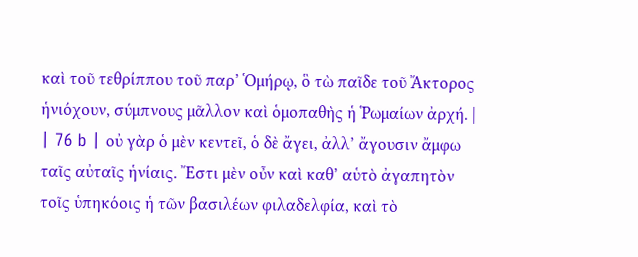καὶ τοῦ τεθρίππου τοῦ παρ’ Ὁμήρῳ, ὃ τὼ παῖδε τοῦ Ἄκτορος ἡνιόχουν, σύμπνους μᾶλλον καὶ ὁμοπαθὴς ἡ Ῥωμαίων ἀρχή. |
| 76 b | οὐ γὰρ ὁ μὲν κεντεῖ, ὁ δὲ ἄγει, ἀλλ’ ἄγουσιν ἄμφω ταῖς αὐταῖς ἡνίαις. Ἔστι μὲν οὖν καὶ καθ’ αὑτὸ ἀγαπητὸν τοῖς ὑπηκόοις ἡ τῶν βασιλέων φιλαδελφία, καὶ τὸ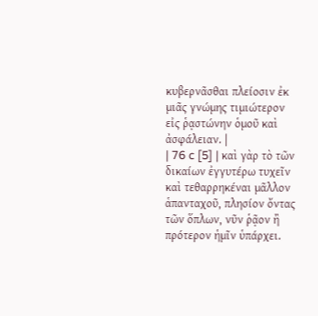κυβερνᾶσθαι πλείοσιν ἐκ μιᾶς γνώμης τιμιώτερον εἰς ῥᾳστώνην ὁμοῦ καὶ ἀσφάλειαν. |
| 76 c [5] | καὶ γὰρ τὸ τῶν δικαίων ἐγγυτέρω τυχεῖν καὶ τεθαρρηκέναι μᾶλλον ἁπανταχοῦ, πλησίον ὄντας τῶν ὅπλων, νῦν ῥᾷον ἢ πρότερον ἡμῖν ὑπάρχει.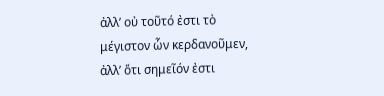ἀλλ’ οὐ τοῦτό ἐστι τὸ μέγιστον ὧν κερδανοῦμεν, ἀλλ’ ὅτι σημεῖόν ἐστι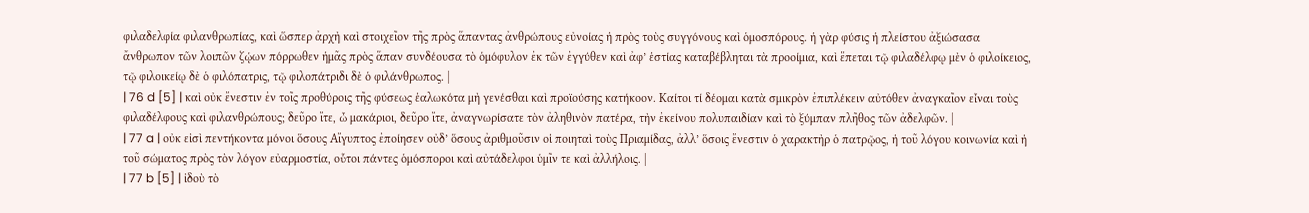φιλαδελφία φιλανθρωπίας, καὶ ὥσπερ ἀρχὴ καὶ στοιχεῖον τῆς πρὸς ἅπαντας ἀνθρώπους εὐνοίας ἡ πρὸς τοὺς συγγόνους καὶ ὁμοσπόρους. ἡ γὰρ φύσις ἡ πλείστου ἀξιώσασα ἄνθρωπον τῶν λοιπῶν ζῴων πόρρωθεν ἡμᾶς πρὸς ἅπαν συνδέουσα τὸ ὁμόφυλον ἐκ τῶν ἐγγύθεν καὶ ἀφ’ ἑστίας καταβέβληται τὰ προοίμια, καὶ ἕπεται τῷ φιλαδέλφῳ μὲν ὁ φιλοίκειος, τῷ φιλοικείῳ δὲ ὁ φιλόπατρις, τῷ φιλοπάτριδι δὲ ὁ φιλάνθρωπος. |
| 76 d [5] | καὶ οὐκ ἔνεστιν ἐν τοῖς προθύροις τῆς φύσεως ἑαλωκότα μὴ γενέσθαι καὶ προϊούσης κατήκοον. Καίτοι τί δέομαι κατὰ σμικρὸν ἐπιπλέκειν αὐτόθεν ἀναγκαῖον εἶναι τοὺς φιλαδέλφους καὶ φιλανθρώπους; δεῦρο ἴτε, ὦ μακάριοι, δεῦρο ἴτε, ἀναγνωρίσατε τὸν ἀληθινὸν πατέρα, τὴν ἐκείνου πολυπαιδίαν καὶ τὸ ξύμπαν πλῆθος τῶν ἀδελφῶν. |
| 77 a | οὐκ εἰσὶ πεντήκοντα μόνοι ὅσους Αἴγυπτος ἐποίησεν οὐδ’ ὅσους ἀριθμοῦσιν οἱ ποιηταὶ τοὺς Πριαμίδας, ἀλλ’ ὅσοις ἔνεστιν ὁ χαρακτὴρ ὁ πατρῷος, ἡ τοῦ λόγου κοινωνία καὶ ἡ τοῦ σώματος πρὸς τὸν λόγον εὐαρμοστία, οὗτοι πάντες ὁμόσποροι καὶ αὐτάδελφοι ὑμῖν τε καὶ ἀλλήλοις. |
| 77 b [5] | ἰδοὺ τὸ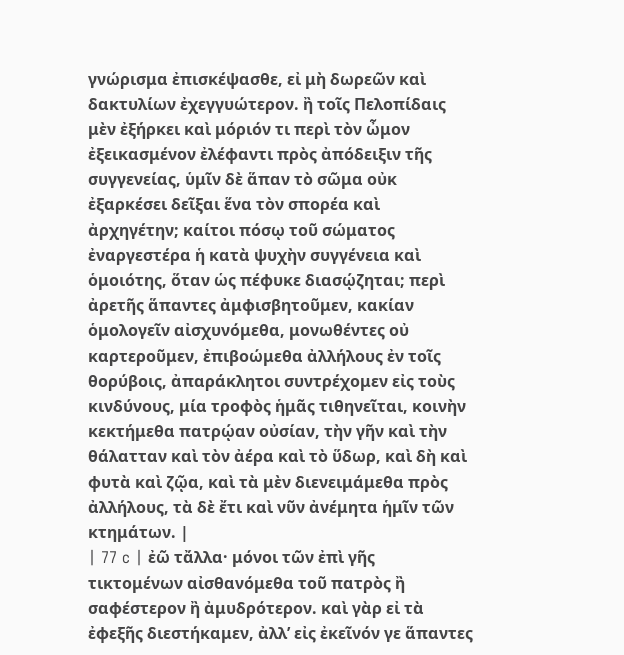γνώρισμα ἐπισκέψασθε, εἰ μὴ δωρεῶν καὶ δακτυλίων ἐχεγγυώτερον. ἢ τοῖς Πελοπίδαις μὲν ἐξήρκει καὶ μόριόν τι περὶ τὸν ὦμον ἐξεικασμένον ἐλέφαντι πρὸς ἀπόδειξιν τῆς συγγενείας, ὑμῖν δὲ ἅπαν τὸ σῶμα οὐκ ἐξαρκέσει δεῖξαι ἕνα τὸν σπορέα καὶ ἀρχηγέτην; καίτοι πόσῳ τοῦ σώματος ἐναργεστέρα ἡ κατὰ ψυχὴν συγγένεια καὶ ὁμοιότης, ὅταν ὡς πέφυκε διασῴζηται; περὶ ἀρετῆς ἅπαντες ἀμφισβητοῦμεν, κακίαν ὁμολογεῖν αἰσχυνόμεθα, μονωθέντες οὐ καρτεροῦμεν, ἐπιβοώμεθα ἀλλήλους ἐν τοῖς θορύβοις, ἀπαράκλητοι συντρέχομεν εἰς τοὺς κινδύνους, μία τροφὸς ἡμᾶς τιθηνεῖται, κοινὴν κεκτήμεθα πατρῴαν οὐσίαν, τὴν γῆν καὶ τὴν θάλατταν καὶ τὸν ἀέρα καὶ τὸ ὕδωρ, καὶ δὴ καὶ φυτὰ καὶ ζῷα, καὶ τὰ μὲν διενειμάμεθα πρὸς ἀλλήλους, τὰ δὲ ἔτι καὶ νῦν ἀνέμητα ἡμῖν τῶν κτημάτων. |
| 77 c | ἐῶ τἄλλα· μόνοι τῶν ἐπὶ γῆς τικτομένων αἰσθανόμεθα τοῦ πατρὸς ἢ σαφέστερον ἢ ἀμυδρότερον. καὶ γὰρ εἰ τὰ ἐφεξῆς διεστήκαμεν, ἀλλ’ εἰς ἐκεῖνόν γε ἅπαντες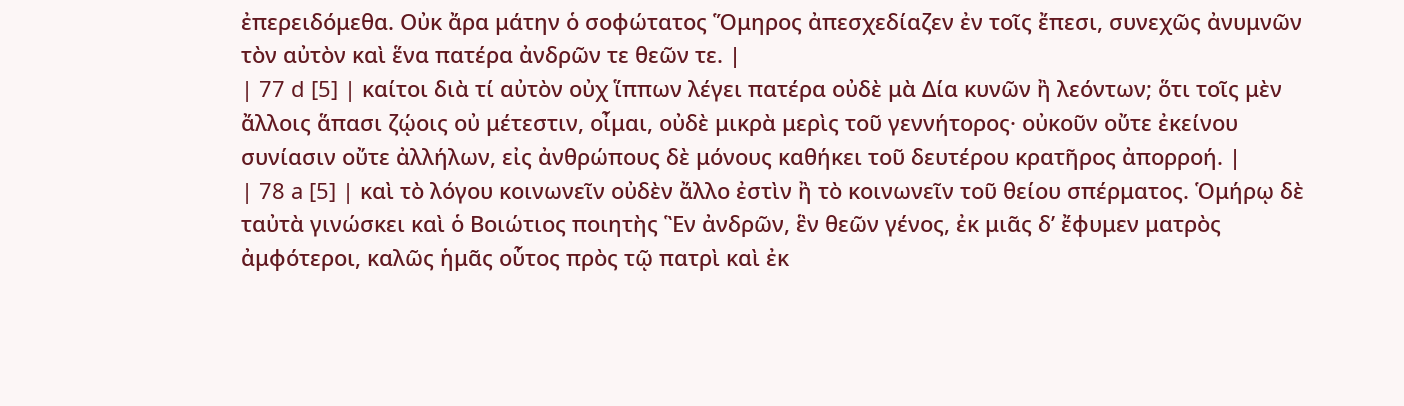ἐπερειδόμεθα. Οὐκ ἄρα μάτην ὁ σοφώτατος Ὅμηρος ἀπεσχεδίαζεν ἐν τοῖς ἔπεσι, συνεχῶς ἀνυμνῶν τὸν αὐτὸν καὶ ἕνα πατέρα ἀνδρῶν τε θεῶν τε. |
| 77 d [5] | καίτοι διὰ τί αὐτὸν οὐχ ἵππων λέγει πατέρα οὐδὲ μὰ Δία κυνῶν ἢ λεόντων; ὅτι τοῖς μὲν ἄλλοις ἅπασι ζῴοις οὐ μέτεστιν, οἶμαι, οὐδὲ μικρὰ μερὶς τοῦ γεννήτορος· οὐκοῦν οὔτε ἐκείνου συνίασιν οὔτε ἀλλήλων, εἰς ἀνθρώπους δὲ μόνους καθήκει τοῦ δευτέρου κρατῆρος ἀπορροή. |
| 78 a [5] | καὶ τὸ λόγου κοινωνεῖν οὐδὲν ἄλλο ἐστὶν ἢ τὸ κοινωνεῖν τοῦ θείου σπέρματος. Ὁμήρῳ δὲ ταὐτὰ γινώσκει καὶ ὁ Βοιώτιος ποιητὴς Ἓν ἀνδρῶν, ἓν θεῶν γένος, ἐκ μιᾶς δ’ ἔφυμεν ματρὸς ἀμφότεροι, καλῶς ἡμᾶς οὗτος πρὸς τῷ πατρὶ καὶ ἐκ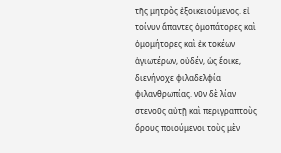τῆς μητρὸς ἐξοικειούμενος. εἰ τοίνυν ἅπαντες ὁμοπάτορες καὶ ὁμομήτορες καὶ ἐκ τοκέων ἁγιωτέρων, οὐδέν, ὡς ἔοικε, διενήνοχε φιλαδελφία φιλανθρωπίας. νῦν δὲ λίαν στενοῦς αὐτῇ καὶ περιγραπτοὺς ὅρους ποιούμενοι τοὺς μὲν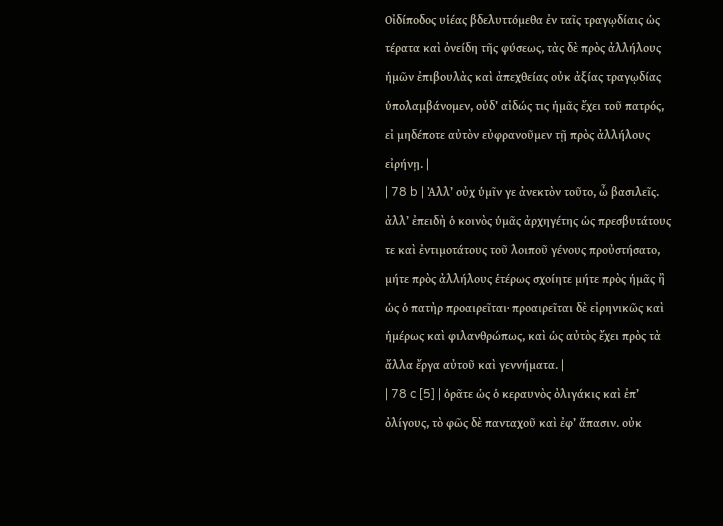Οἰδίποδος υἱέας βδελυττόμεθα ἐν ταῖς τραγῳδίαις ὡς τέρατα καὶ ὀνείδη τῆς φύσεως, τὰς δὲ πρὸς ἀλλήλους ἡμῶν ἐπιβουλὰς καὶ ἀπεχθείας οὐκ ἀξίας τραγῳδίας ὑπολαμβάνομεν, οὐδ’ αἰδώς τις ἡμᾶς ἔχει τοῦ πατρός, εἰ μηδέποτε αὐτὸν εὐφρανοῦμεν τῇ πρὸς ἀλλήλους εἰρήνῃ. |
| 78 b | Ἀλλ’ οὐχ ὑμῖν γε ἀνεκτὸν τοῦτο, ὦ βασιλεῖς. ἀλλ’ ἐπειδὴ ὁ κοινὸς ὑμᾶς ἀρχηγέτης ὡς πρεσβυτάτους τε καὶ ἐντιμοτάτους τοῦ λοιποῦ γένους προὐστήσατο, μήτε πρὸς ἀλλήλους ἑτέρως σχοίητε μήτε πρὸς ἡμᾶς ἢ ὡς ὁ πατὴρ προαιρεῖται· προαιρεῖται δὲ εἰρηνικῶς καὶ ἡμέρως καὶ φιλανθρώπως, καὶ ὡς αὐτὸς ἔχει πρὸς τὰ ἄλλα ἔργα αὐτοῦ καὶ γεννήματα. |
| 78 c [5] | ὁρᾶτε ὡς ὁ κεραυνὸς ὀλιγάκις καὶ ἐπ’ ὀλίγους, τὸ φῶς δὲ πανταχοῦ καὶ ἐφ’ ἅπασιν. οὐκ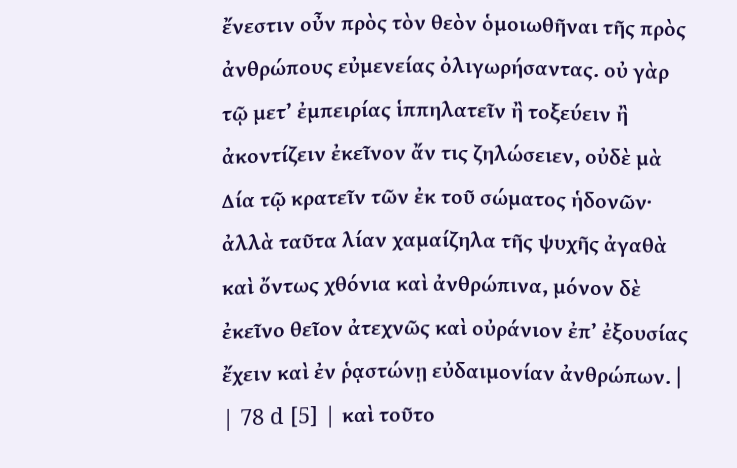ἔνεστιν οὖν πρὸς τὸν θεὸν ὁμοιωθῆναι τῆς πρὸς ἀνθρώπους εὐμενείας ὀλιγωρήσαντας. οὐ γὰρ τῷ μετ’ ἐμπειρίας ἱππηλατεῖν ἢ τοξεύειν ἢ ἀκοντίζειν ἐκεῖνον ἄν τις ζηλώσειεν, οὐδὲ μὰ Δία τῷ κρατεῖν τῶν ἐκ τοῦ σώματος ἡδονῶν· ἀλλὰ ταῦτα λίαν χαμαίζηλα τῆς ψυχῆς ἀγαθὰ καὶ ὄντως χθόνια καὶ ἀνθρώπινα, μόνον δὲ ἐκεῖνο θεῖον ἀτεχνῶς καὶ οὐράνιον ἐπ’ ἐξουσίας ἔχειν καὶ ἐν ῥᾳστώνῃ εὐδαιμονίαν ἀνθρώπων. |
| 78 d [5] | καὶ τοῦτο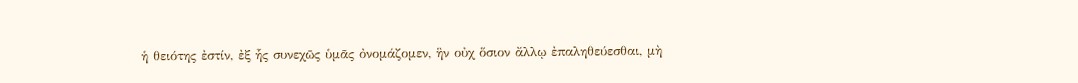ἡ θειότης ἐστίν, ἐξ ἧς συνεχῶς ὑμᾶς ὀνομάζομεν, ἣν οὐχ ὅσιον ἄλλῳ ἐπαληθεύεσθαι, μὴ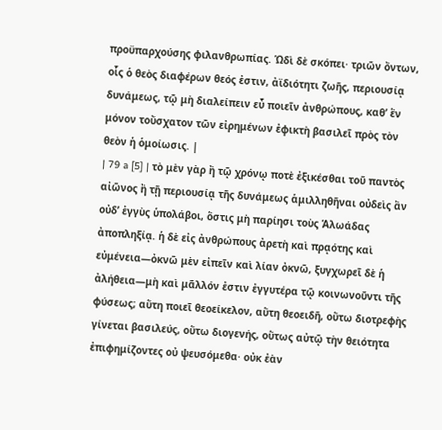προϋπαρχούσης φιλανθρωπίας. Ὡδὶ δὲ σκόπει· τριῶν ὄντων, οἷς ὁ θεὸς διαφέρων θεός ἐστιν, ἀϊδιότητι ζωῆς, περιουσίᾳ δυνάμεως, τῷ μὴ διαλείπειν εὖ ποιεῖν ἀνθρώπους, καθ’ ἓν μόνον τοὔσχατον τῶν εἰρημένων ἐφικτὴ βασιλεῖ πρὸς τὸν θεὸν ἡ ὁμοίωσις. |
| 79 a [5] | τὸ μὲν γὰρ ἢ τῷ χρόνῳ ποτὲ ἐξικέσθαι τοῦ παντὸς αἰῶνος ἢ τῇ περιουσίᾳ τῆς δυνάμεως ἁμιλληθῆναι οὐδεὶς ἂν οὐδ’ ἐγγὺς ὑπολάβοι, ὅστις μὴ παρίησι τοὺς Ἁλωάδας ἀποπληξίᾳ. ἡ δὲ εἰς ἀνθρώπους ἀρετὴ καὶ πρᾳότης καὶ εὐμένεια—ὀκνῶ μὲν εἰπεῖν καὶ λίαν ὀκνῶ, ξυγχωρεῖ δὲ ἡ ἀλήθεια—μὴ καὶ μᾶλλόν ἐστιν ἐγγυτέρα τῷ κοινωνοῦντι τῆς φύσεως; αὕτη ποιεῖ θεοείκελον, αὕτη θεοειδῆ, οὕτω διοτρεφὴς γίνεται βασιλεύς, οὕτω διογενής, οὕτως αὐτῷ τὴν θειότητα ἐπιφημίζοντες οὐ ψευσόμεθα· οὐκ ἐὰν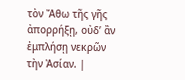τὸν Ἄθω τῆς γῆς ἀπορρήξῃ, οὐδ’ ἂν ἐμπλήσῃ νεκρῶν τὴν Ἀσίαν. |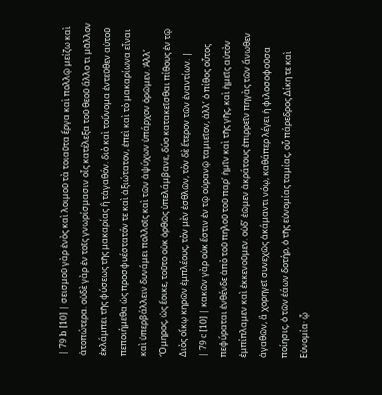| 79 b [10] | σεισμοῦ γὰρ ἑνὸς καὶ λοιμοῦ τὰ τοιαῦτα ἔργα καὶ πολλῷ μείζω καὶ ἀτοπώτερα. οὐδὲ γὰρ ἐν τοῖς γνωρίσμασιν οἷς κατέλεξα τοῦ θεοῦ ἄλλο τι μᾶλλον ἐκλάμπει τῆς φύσεως τῆς μακαρίας ἢ τἀγαθόν. διὸ καὶ τοὔνομα ἐντεῦθεν αὐτοῦ πεποιήμεθα ὡς προσφυέστατόν τε καὶ ἀξιώτατον, ἐπεὶ καὶ τὸ μακαρίωνα εἶναι καὶ ὑπερβάλλειν δυνάμει πολλοῖς καὶ τῶν ἀψύχων ὑπάρχον ὁρῶμεν. Ἀλλ’ Ὅμηρος, ὡς ἔοικε, τοῦτο οὐκ ὀρθῶς ὑπελάμβανε, δύο κατακεῖσθαι πίθους ἐν τῷ Διὸς οἴκῳ κηρῶν ἐμπλέους, τὸν μὲν ἐσθλῶν, τὸν δὲ ἕτερον τῶν ἐναντίων. |
| 79 c [10] | κακῶν γὰρ οὐκ ἔστιν ἐν τῷ οὐρανῷ ταμιεῖον, ἀλλ’ ὁ πίθος οὗτος πεφύραται ἐνθένδε ἀπὸ τοῦ πηλοῦ τοῦ παρ’ ἡμῖν καὶ τῆς γῆς, καὶ ἡμεῖς αὐτὸν ἐμπίπλαμεν καὶ ἐκκενοῦμεν. οὐδ’ ἐῶμεν ἀκράτους ἐπιρρεῖν πηγὰς τῶν ἄνωθεν ἀγαθῶν, ἃ χορηγεῖ συνεχῶς ἀκάμαντι νόῳ, καθάπερ λέγει ἡ φιλοσοφοῦσα ποίησις, ὁ τῶν ἐάων δοτήρ, ὁ τῆς εὐνομίας ταμίας, οὗ πάρεδρος Δίκη τε καὶ Εὐνομία· ᾧ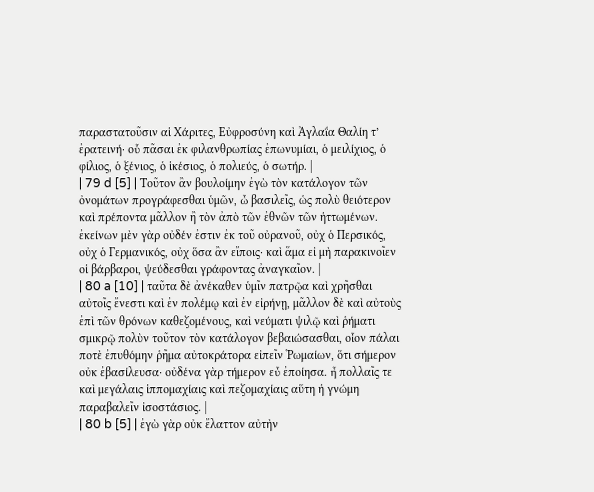παραστατοῦσιν αἱ Χάριτες, Εὐφροσύνη καὶ Ἀγλαΐα Θαλίη τ’ ἐρατεινή· οὗ πᾶσαι ἐκ φιλανθρωπίας ἐπωνυμίαι, ὁ μειλίχιος, ὁ φίλιος, ὁ ξένιος, ὁ ἱκέσιος, ὁ πολιεύς, ὁ σωτήρ. |
| 79 d [5] | Τοῦτον ἂν βουλοίμην ἐγὼ τὸν κατάλογον τῶν ὀνομάτων προγράφεσθαι ὑμῶν, ὦ βασιλεῖς, ὡς πολὺ θειότερον καὶ πρέποντα μᾶλλον ἢ τὸν ἀπὸ τῶν ἐθνῶν τῶν ἡττωμένων. ἐκείνων μὲν γὰρ οὐδέν ἐστιν ἐκ τοῦ οὐρανοῦ, οὐχ ὁ Περσικός, οὐχ ὁ Γερμανικός, οὐχ ὅσα ἂν εἴποις· καὶ ἅμα εἰ μὴ παρακινοῖεν οἱ βάρβαροι, ψεύδεσθαι γράφοντας ἀναγκαῖον. |
| 80 a [10] | ταῦτα δὲ ἀνέκαθεν ὑμῖν πατρῷα καὶ χρῆσθαι αὐτοῖς ἔνεστι καὶ ἐν πολέμῳ καὶ ἐν εἰρήνῃ, μᾶλλον δὲ καὶ αὐτοὺς ἐπὶ τῶν θρόνων καθεζομένους, καὶ νεύματι ψιλῷ καὶ ῥήματι σμικρῷ πολὺν τοῦτον τὸν κατάλογον βεβαιώσασθαι, οἷον πάλαι ποτὲ ἐπυθόμην ῥῆμα αὐτοκράτορα εἰπεῖν Ῥωμαίων, ὅτι σήμερον οὐκ ἐβασίλευσα· οὐδένα γὰρ τήμερον εὖ ἐποίησα. ἦ πολλαῖς τε καὶ μεγάλαις ἱππομαχίαις καὶ πεζομαχίαις αὕτη ἡ γνώμη παραβαλεῖν ἰσοστάσιος. |
| 80 b [5] | ἐγὼ γὰρ οὐκ ἔλαττον αὐτὴν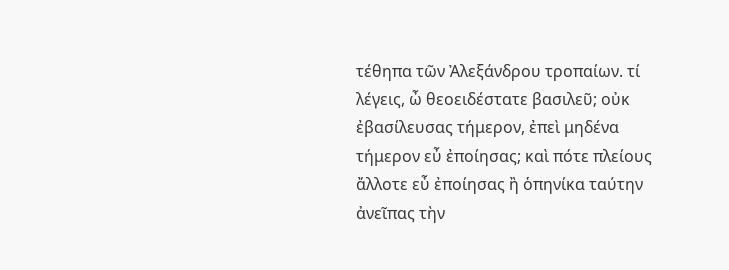τέθηπα τῶν Ἀλεξάνδρου τροπαίων. τί λέγεις, ὦ θεοειδέστατε βασιλεῦ; οὐκ ἐβασίλευσας τήμερον, ἐπεὶ μηδένα τήμερον εὖ ἐποίησας; καὶ πότε πλείους ἄλλοτε εὖ ἐποίησας ἢ ὁπηνίκα ταύτην ἀνεῖπας τὴν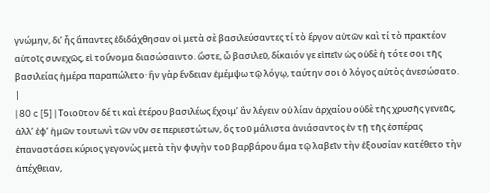γνώμην, δι’ ἧς ἅπαντες ἐδιδάχθησαν οἱ μετὰ σὲ βασιλεύσαντες τί τὸ ἔργον αὐτῶν καὶ τί τὸ πρακτέον αὐτοῖς συνεχῶς, εἰ τοὔνομα διασώσαιντο. ὥστε, ὦ βασιλεῦ, δίκαιόν γε εἰπεῖν ὡς οὐδὲ ἡ τότε σοι τῆς βασιλείας ἡμέρα παραπώλετο· ἣν γὰρ ἔνδειαν ἐμέμψω τῷ λόγῳ, ταύτην σοι ὁ λόγος αὐτὸς ἀνεσώσατο. |
| 80 c [5] | Τοιοῦτον δέ τι καὶ ἑτέρου βασιλέως ἔχοιμ’ ἂν λέγειν οὐ λίαν ἀρχαίου οὐδὲ τῆς χρυσῆς γενεᾶς, ἀλλ’ ἐφ’ ἡμῶν τουτωνὶ τῶν νῦν σε περιεστώτων, ὃς τοῦ μάλιστα ἀνιάσαντος ἐν τῇ τῆς ἑσπέρας ἐπαναστάσει κύριος γεγονὼς μετὰ τὴν φυγὴν τοῦ βαρβάρου ἅμα τῷ λαβεῖν τὴν ἐξουσίαν κατέθετο τὴν ἀπέχθειαν,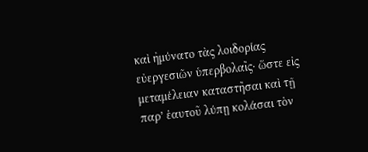καὶ ἠμύνατο τὰς λοιδορίας εὐεργεσιῶν ὑπερβολαῖς· ὥστε εἰς μεταμέλειαν καταστῆσαι καὶ τῇ παρ’ ἑαυτοῦ λύπῃ κολάσαι τὸν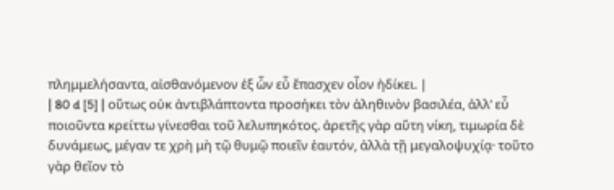πλημμελήσαντα, αἰσθανόμενον ἐξ ὧν εὖ ἔπασχεν οἷον ἠδίκει. |
| 80 d [5] | οὕτως οὐκ ἀντιβλάπτοντα προσήκει τὸν ἀληθινὸν βασιλέα, ἀλλ’ εὖ ποιοῦντα κρείττω γίνεσθαι τοῦ λελυπηκότος. ἀρετῆς γὰρ αὕτη νίκη, τιμωρία δὲ δυνάμεως, μέγαν τε χρὴ μὴ τῷ θυμῷ ποιεῖν ἑαυτόν, ἀλλὰ τῇ μεγαλοψυχίᾳ· τοῦτο γὰρ θεῖον τὸ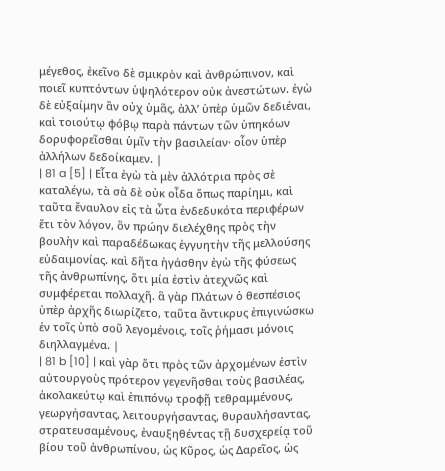μέγεθος, ἐκεῖνο δὲ σμικρὸν καὶ ἀνθρώπινον, καὶ ποιεῖ κυπτόντων ὑψηλότερον οὐκ ἀνεστώτων. ἐγὼ δὲ εὐξαίμην ἂν οὐχ ὑμᾶς, ἀλλ’ ὑπὲρ ὑμῶν δεδιέναι, καὶ τοιούτῳ φόβῳ παρὰ πάντων τῶν ὑπηκόων δορυφορεῖσθαι ὑμῖν τὴν βασιλείαν· οἷον ὑπὲρ ἀλλήλων δεδοίκαμεν. |
| 81 a [5] | Εἶτα ἐγὼ τὰ μὲν ἀλλότρια πρὸς σὲ καταλέγω, τὰ σὰ δὲ οὐκ οἶδα ὅπως παρίημι, καὶ ταῦτα ἔναυλον εἰς τὰ ὦτα ἐνδεδυκότα περιφέρων ἔτι τὸν λόγον, ὃν πρώην διελέχθης πρὸς τὴν βουλὴν καὶ παραδέδωκας ἐγγυητὴν τῆς μελλούσης εὐδαιμονίας. καὶ δῆτα ἠγάσθην ἐγὼ τῆς φύσεως τῆς ἀνθρωπίνης, ὅτι μία ἐστὶν ἀτεχνῶς καὶ συμφέρεται πολλαχῆ. ἃ γὰρ Πλάτων ὁ θεσπέσιος ὑπὲρ ἀρχῆς διωρίζετο, ταῦτα ἄντικρυς ἐπιγινώσκω ἐν τοῖς ὑπὸ σοῦ λεγομένοις, τοῖς ῥήμασι μόνοις διηλλαγμένα. |
| 81 b [10] | καὶ γὰρ ὅτι πρὸς τῶν ἀρχομένων ἐστὶν αὐτουργοὺς πρότερον γεγενῆσθαι τοὺς βασιλέας, ἀκολακεύτῳ καὶ ἐπιπόνῳ τροφῇ τεθραμμένους, γεωργήσαντας, λειτουργήσαντας, θυραυλήσαντας, στρατευσαμένους, ἐναυξηθέντας τῇ δυσχερείᾳ τοῦ βίου τοῦ ἀνθρωπίνου, ὡς Κῦρος, ὡς Δαρεῖος, ὡς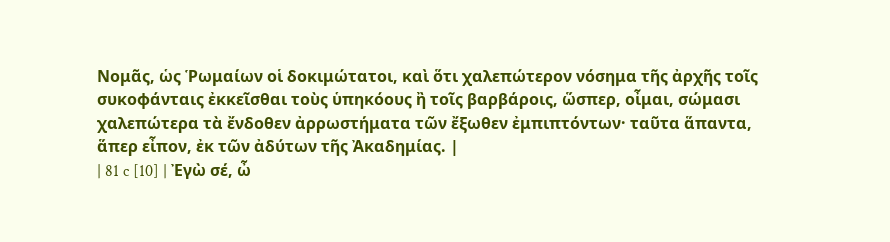Νομᾶς, ὡς Ῥωμαίων οἱ δοκιμώτατοι, καὶ ὅτι χαλεπώτερον νόσημα τῆς ἀρχῆς τοῖς συκοφάνταις ἐκκεῖσθαι τοὺς ὑπηκόους ἢ τοῖς βαρβάροις, ὥσπερ, οἶμαι, σώμασι χαλεπώτερα τὰ ἔνδοθεν ἀρρωστήματα τῶν ἔξωθεν ἐμπιπτόντων· ταῦτα ἅπαντα, ἅπερ εἶπον, ἐκ τῶν ἀδύτων τῆς Ἀκαδημίας. |
| 81 c [10] | Ἐγὼ σέ, ὦ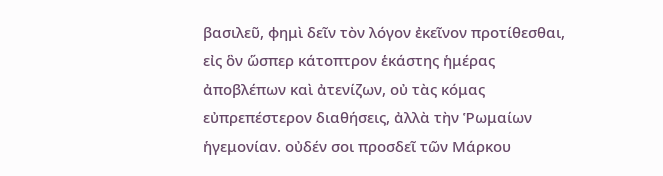βασιλεῦ, φημὶ δεῖν τὸν λόγον ἐκεῖνον προτίθεσθαι, εἰς ὃν ὥσπερ κάτοπτρον ἑκάστης ἡμέρας ἀποβλέπων καὶ ἀτενίζων, οὐ τὰς κόμας εὐπρεπέστερον διαθήσεις, ἀλλὰ τὴν Ῥωμαίων ἡγεμονίαν. οὐδέν σοι προσδεῖ τῶν Μάρκου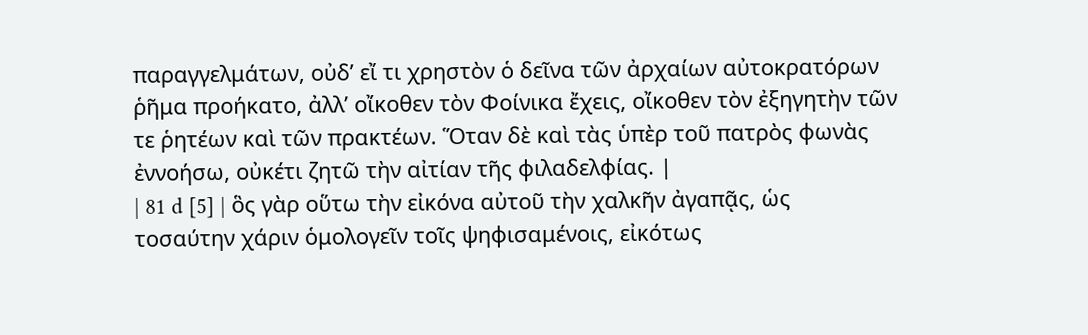παραγγελμάτων, οὐδ’ εἴ τι χρηστὸν ὁ δεῖνα τῶν ἀρχαίων αὐτοκρατόρων ῥῆμα προήκατο, ἀλλ’ οἴκοθεν τὸν Φοίνικα ἔχεις, οἴκοθεν τὸν ἐξηγητὴν τῶν τε ῥητέων καὶ τῶν πρακτέων. Ὅταν δὲ καὶ τὰς ὑπὲρ τοῦ πατρὸς φωνὰς ἐννοήσω, οὐκέτι ζητῶ τὴν αἰτίαν τῆς φιλαδελφίας. |
| 81 d [5] | ὃς γὰρ οὕτω τὴν εἰκόνα αὐτοῦ τὴν χαλκῆν ἀγαπᾷς, ὡς τοσαύτην χάριν ὁμολογεῖν τοῖς ψηφισαμένοις, εἰκότως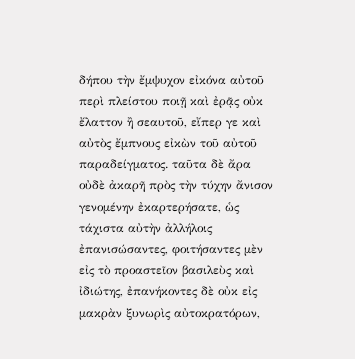δήπου τὴν ἔμψυχον εἰκόνα αὐτοῦ περὶ πλείστου ποιῇ καὶ ἐρᾷς οὐκ ἔλαττον ἢ σεαυτοῦ, εἴπερ γε καὶ αὐτὸς ἔμπνους εἰκὼν τοῦ αὐτοῦ παραδείγματος. ταῦτα δὲ ἄρα οὐδὲ ἀκαρῆ πρὸς τὴν τύχην ἄνισον γενομένην ἐκαρτερήσατε, ὡς τάχιστα αὐτὴν ἀλλήλοις ἐπανισώσαντες, φοιτήσαντες μὲν εἰς τὸ προαστεῖον βασιλεὺς καὶ ἰδιώτης, ἐπανήκοντες δὲ οὐκ εἰς μακρὰν ξυνωρὶς αὐτοκρατόρων,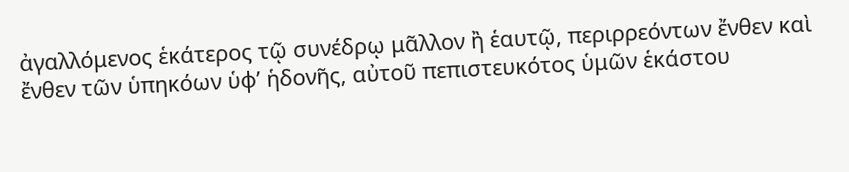ἀγαλλόμενος ἑκάτερος τῷ συνέδρῳ μᾶλλον ἢ ἑαυτῷ, περιρρεόντων ἔνθεν καὶ ἔνθεν τῶν ὑπηκόων ὑφ’ ἡδονῆς, αὐτοῦ πεπιστευκότος ὑμῶν ἑκάστου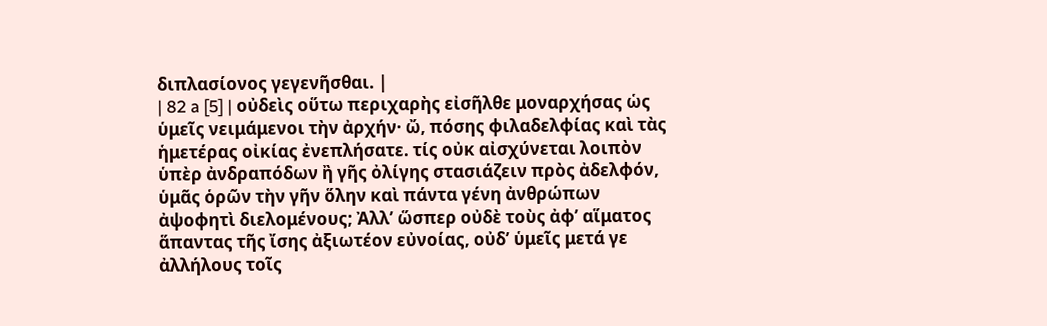διπλασίονος γεγενῆσθαι. |
| 82 a [5] | οὐδεὶς οὕτω περιχαρὴς εἰσῆλθε μοναρχήσας ὡς ὑμεῖς νειμάμενοι τὴν ἀρχήν· ὤ, πόσης φιλαδελφίας καὶ τὰς ἡμετέρας οἰκίας ἐνεπλήσατε. τίς οὐκ αἰσχύνεται λοιπὸν ὑπὲρ ἀνδραπόδων ἢ γῆς ὀλίγης στασιάζειν πρὸς ἀδελφόν, ὑμᾶς ὁρῶν τὴν γῆν ὅλην καὶ πάντα γένη ἀνθρώπων ἀψοφητὶ διελομένους; Ἀλλ’ ὥσπερ οὐδὲ τοὺς ἀφ’ αἵματος ἅπαντας τῆς ἴσης ἀξιωτέον εὐνοίας, οὐδ’ ὑμεῖς μετά γε ἀλλήλους τοῖς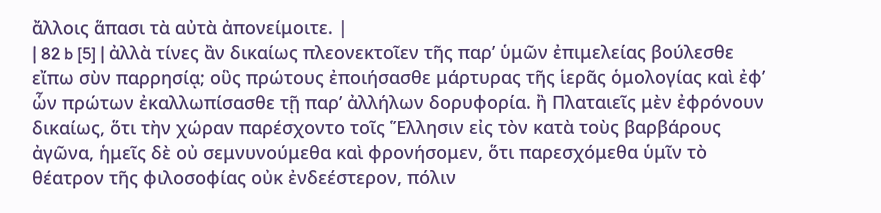ἄλλοις ἅπασι τὰ αὐτὰ ἀπονείμοιτε. |
| 82 b [5] | ἀλλὰ τίνες ἂν δικαίως πλεονεκτοῖεν τῆς παρ’ ὑμῶν ἐπιμελείας βούλεσθε εἴπω σὺν παρρησίᾳ; οὓς πρώτους ἐποιήσασθε μάρτυρας τῆς ἱερᾶς ὁμολογίας καὶ ἐφ’ ὧν πρώτων ἐκαλλωπίσασθε τῇ παρ’ ἀλλήλων δορυφορία. ἢ Πλαταιεῖς μὲν ἐφρόνουν δικαίως, ὅτι τὴν χώραν παρέσχοντο τοῖς Ἕλλησιν εἰς τὸν κατὰ τοὺς βαρβάρους ἀγῶνα, ἡμεῖς δὲ οὐ σεμνυνούμεθα καὶ φρονήσομεν, ὅτι παρεσχόμεθα ὑμῖν τὸ θέατρον τῆς φιλοσοφίας οὐκ ἐνδεέστερον, πόλιν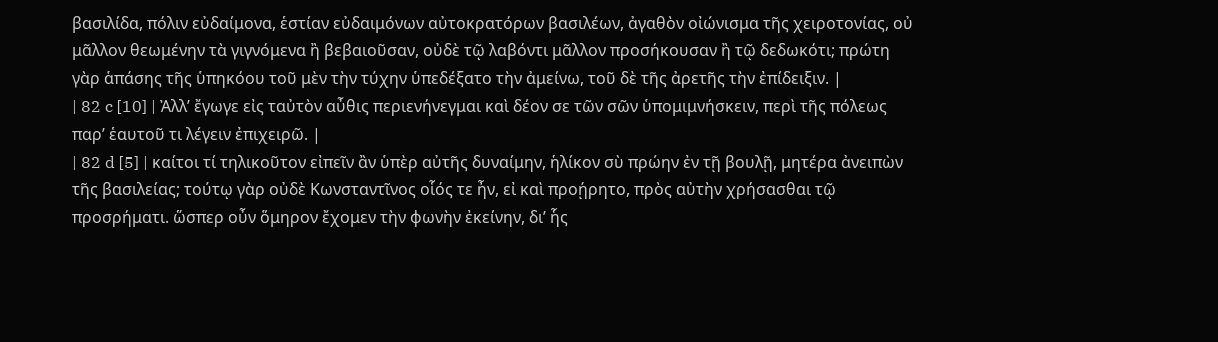βασιλίδα, πόλιν εὐδαίμονα, ἑστίαν εὐδαιμόνων αὐτοκρατόρων βασιλέων, ἀγαθὸν οἰώνισμα τῆς χειροτονίας, οὐ μᾶλλον θεωμένην τὰ γιγνόμενα ἢ βεβαιοῦσαν, οὐδὲ τῷ λαβόντι μᾶλλον προσήκουσαν ἢ τῷ δεδωκότι; πρώτη γὰρ ἁπάσης τῆς ὑπηκόου τοῦ μὲν τὴν τύχην ὑπεδέξατο τὴν ἀμείνω, τοῦ δὲ τῆς ἀρετῆς τὴν ἐπίδειξιν. |
| 82 c [10] | Ἀλλ’ ἔγωγε εἰς ταὐτὸν αὖθις περιενήνεγμαι καὶ δέον σε τῶν σῶν ὑπομιμνήσκειν, περὶ τῆς πόλεως παρ’ ἑαυτοῦ τι λέγειν ἐπιχειρῶ. |
| 82 d [5] | καίτοι τί τηλικοῦτον εἰπεῖν ἂν ὑπὲρ αὐτῆς δυναίμην, ἡλίκον σὺ πρώην ἐν τῇ βουλῇ, μητέρα ἀνειπὼν τῆς βασιλείας; τούτῳ γὰρ οὐδὲ Κωνσταντῖνος οἷός τε ἦν, εἰ καὶ προῄρητο, πρὸς αὐτὴν χρήσασθαι τῷ προσρήματι. ὥσπερ οὖν ὅμηρον ἔχομεν τὴν φωνὴν ἐκείνην, δι’ ἧς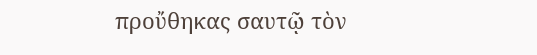προὔθηκας σαυτῷ τὸν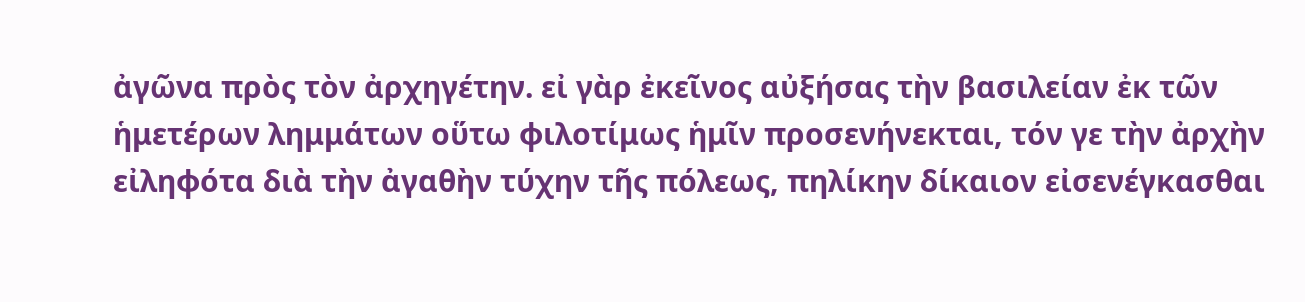ἀγῶνα πρὸς τὸν ἀρχηγέτην. εἰ γὰρ ἐκεῖνος αὐξήσας τὴν βασιλείαν ἐκ τῶν ἡμετέρων λημμάτων οὕτω φιλοτίμως ἡμῖν προσενήνεκται, τόν γε τὴν ἀρχὴν εἰληφότα διὰ τὴν ἀγαθὴν τύχην τῆς πόλεως, πηλίκην δίκαιον εἰσενέγκασθαι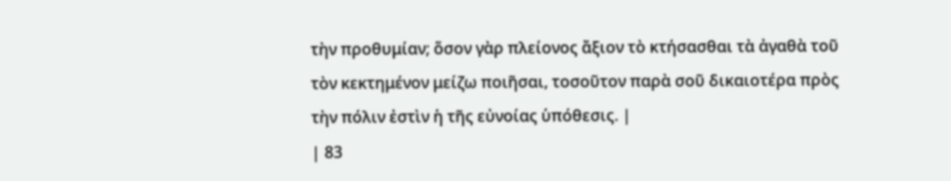τὴν προθυμίαν; ὅσον γὰρ πλείονος ἄξιον τὸ κτήσασθαι τὰ ἀγαθὰ τοῦ τὸν κεκτημένον μείζω ποιῆσαι, τοσοῦτον παρὰ σοῦ δικαιοτέρα πρὸς τὴν πόλιν ἐστὶν ἡ τῆς εὐνοίας ὑπόθεσις. |
| 83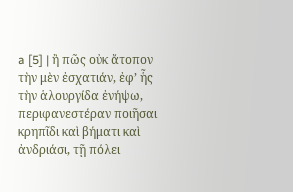a [5] | ἢ πῶς οὐκ ἄτοπον τὴν μὲν ἐσχατιάν, ἐφ’ ἧς τὴν ἁλουργίδα ἐνήψω, περιφανεστέραν ποιῆσαι κρηπῖδι καὶ βήματι καὶ ἀνδριάσι, τῇ πόλει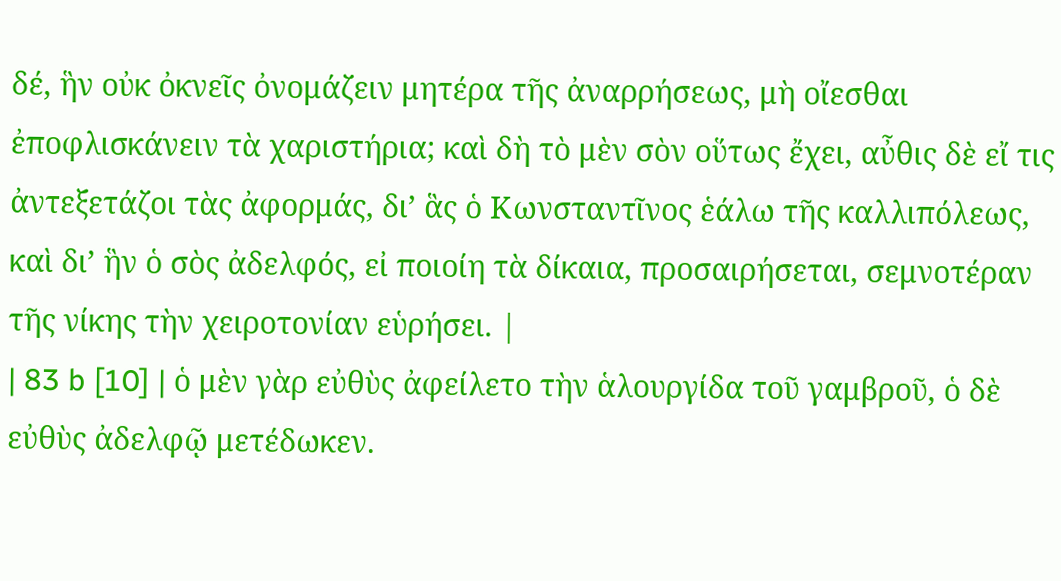δέ, ἣν οὐκ ὀκνεῖς ὀνομάζειν μητέρα τῆς ἀναρρήσεως, μὴ οἴεσθαι ἐποφλισκάνειν τὰ χαριστήρια; καὶ δὴ τὸ μὲν σὸν οὕτως ἔχει, αὖθις δὲ εἴ τις ἀντεξετάζοι τὰς ἀφορμάς, δι’ ἃς ὁ Κωνσταντῖνος ἑάλω τῆς καλλιπόλεως, καὶ δι’ ἣν ὁ σὸς ἀδελφός, εἰ ποιοίη τὰ δίκαια, προσαιρήσεται, σεμνοτέραν τῆς νίκης τὴν χειροτονίαν εὑρήσει. |
| 83 b [10] | ὁ μὲν γὰρ εὐθὺς ἀφείλετο τὴν ἁλουργίδα τοῦ γαμβροῦ, ὁ δὲ εὐθὺς ἀδελφῷ μετέδωκεν.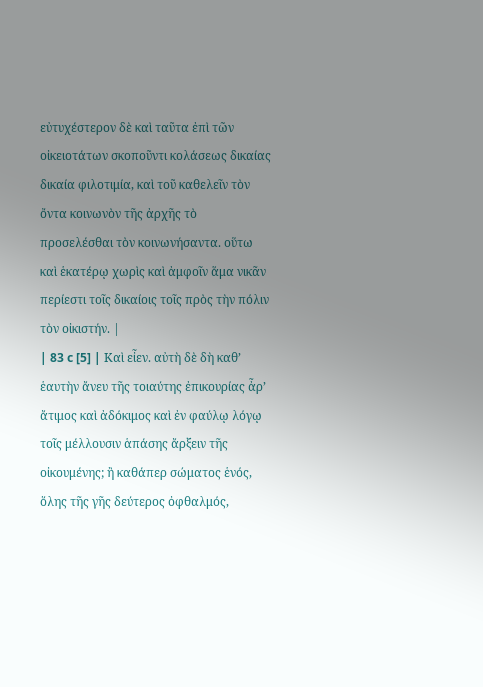εὐτυχέστερον δὲ καὶ ταῦτα ἐπὶ τῶν οἰκειοτάτων σκοποῦντι κολάσεως δικαίας δικαία φιλοτιμία, καὶ τοῦ καθελεῖν τὸν ὄντα κοινωνὸν τῆς ἀρχῆς τὸ προσελέσθαι τὸν κοινωνήσαντα. οὕτω καὶ ἑκατέρῳ χωρὶς καὶ ἀμφοῖν ἅμα νικᾶν περίεστι τοῖς δικαίοις τοῖς πρὸς τὴν πόλιν τὸν οἰκιστήν. |
| 83 c [5] | Καὶ εἶεν. αὐτὴ δὲ δὴ καθ’ ἑαυτὴν ἄνευ τῆς τοιαύτης ἐπικουρίας ἆρ’ ἄτιμος καὶ ἀδόκιμος καὶ ἐν φαύλῳ λόγῳ τοῖς μέλλουσιν ἁπάσης ἄρξειν τῆς οἰκουμένης; ἢ καθάπερ σώματος ἑνός, ὅλης τῆς γῆς δεύτερος ὀφθαλμός,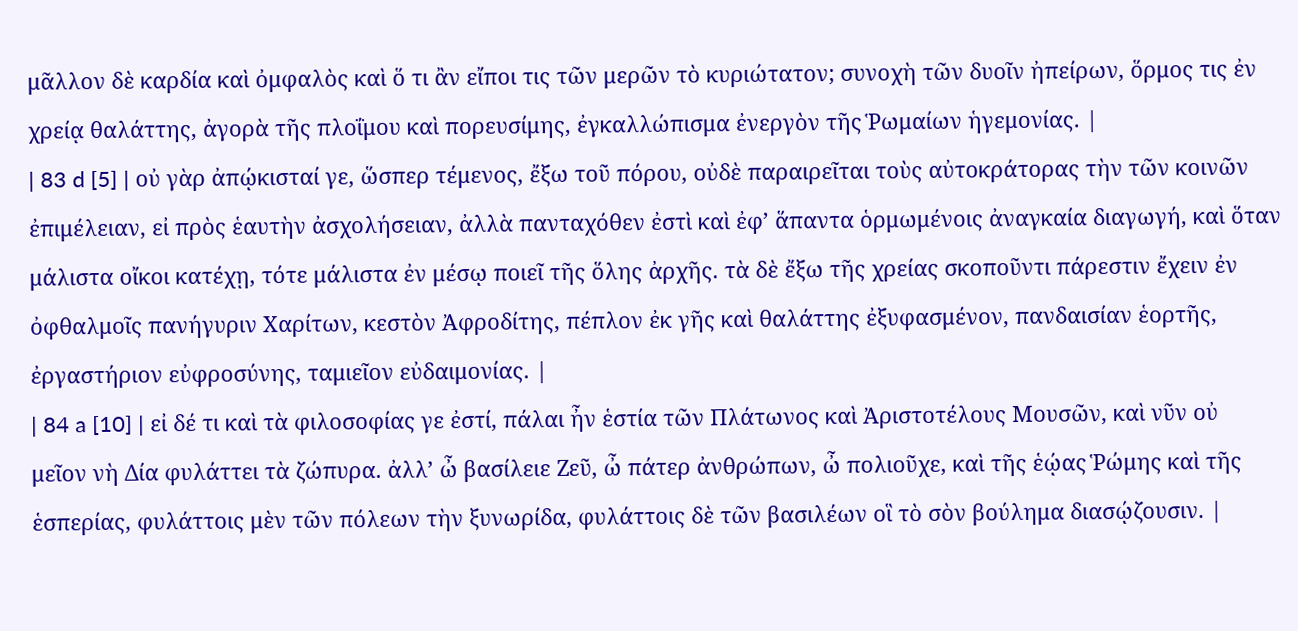μᾶλλον δὲ καρδία καὶ ὀμφαλὸς καὶ ὅ τι ἂν εἴποι τις τῶν μερῶν τὸ κυριώτατον; συνοχὴ τῶν δυοῖν ἠπείρων, ὅρμος τις ἐν χρείᾳ θαλάττης, ἀγορὰ τῆς πλοΐμου καὶ πορευσίμης, ἐγκαλλώπισμα ἐνεργὸν τῆς Ῥωμαίων ἡγεμονίας. |
| 83 d [5] | οὐ γὰρ ἀπῴκισταί γε, ὥσπερ τέμενος, ἔξω τοῦ πόρου, οὐδὲ παραιρεῖται τοὺς αὐτοκράτορας τὴν τῶν κοινῶν ἐπιμέλειαν, εἰ πρὸς ἑαυτὴν ἀσχολήσειαν, ἀλλὰ πανταχόθεν ἐστὶ καὶ ἐφ’ ἅπαντα ὁρμωμένοις ἀναγκαία διαγωγή, καὶ ὅταν μάλιστα οἴκοι κατέχῃ, τότε μάλιστα ἐν μέσῳ ποιεῖ τῆς ὅλης ἀρχῆς. τὰ δὲ ἔξω τῆς χρείας σκοποῦντι πάρεστιν ἔχειν ἐν ὀφθαλμοῖς πανήγυριν Χαρίτων, κεστὸν Ἀφροδίτης, πέπλον ἐκ γῆς καὶ θαλάττης ἐξυφασμένον, πανδαισίαν ἑορτῆς, ἐργαστήριον εὐφροσύνης, ταμιεῖον εὐδαιμονίας. |
| 84 a [10] | εἰ δέ τι καὶ τὰ φιλοσοφίας γε ἐστί, πάλαι ἦν ἑστία τῶν Πλάτωνος καὶ Ἀριστοτέλους Μουσῶν, καὶ νῦν οὐ μεῖον νὴ Δία φυλάττει τὰ ζώπυρα. ἀλλ’ ὦ βασίλειε Ζεῦ, ὦ πάτερ ἀνθρώπων, ὦ πολιοῦχε, καὶ τῆς ἑῴας Ῥώμης καὶ τῆς ἑσπερίας, φυλάττοις μὲν τῶν πόλεων τὴν ξυνωρίδα, φυλάττοις δὲ τῶν βασιλέων οἳ τὸ σὸν βούλημα διασῴζουσιν. |